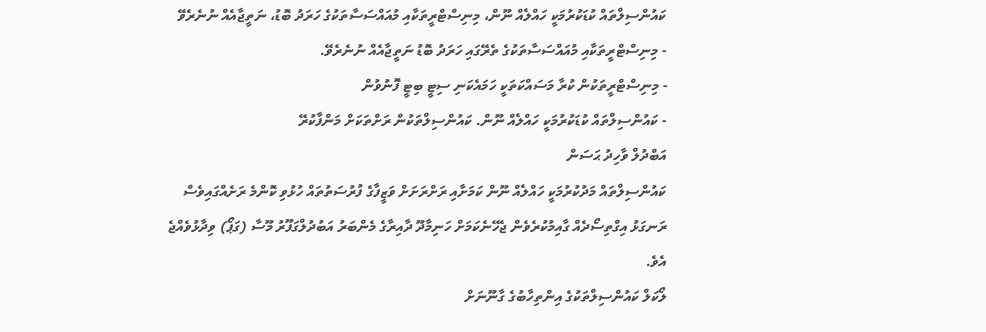ކައުންސިލްތައް ކުޑަކުރުމަކީ ހައްލެއް ނޫން، މިނިސްޓްރީތަކާއި މުއައްސަސާތަކުގެ ހަރަދު ބޮޑު، ނަތީޖާއެއް ނުނެރެވޭ
- މިނިސްޓްރީތަކާއި މުއައްސަސާތަކުގެ ތެރޭގައި ހަރަދު ބޮޑު ނަތީޖާއެއް ނުނެރެވޭ.
- މިނިސްޓްރީތަކުން ކުރާ މަސައްކަތަކީ ހަމައެކަނި ސިޓީ ބިޓީ ފޮނުވުން
- ކައުންސިލްތައް ކުޑަކުރުމަކީ ހައްލެއް ނޫން. ކައުންސިލްތަކުން ރަށްތަކަށް މަންފާކުރޭ
އަބްދުލް ވާހިދު ޙަސަން
ކައުންސިލްތައް މަދުކުރުމަކީ ހައްލެއް ނޫން ކަމަށާއި ރަށްރަށަށް ވަޒީފާގެ ފުރުސަތުތައް ހުޅުވި ކޮންމެ ރަށެއްގައިވެސް ރަނގަޅު އިގްތިސޯދެއް ގާއިމުކުރެވެން ޖެހޭނެކަމަށް ހަނިމާދޫ ދާއިރާގެ މެންބަރު އަބުދުލްގަފޫރު މޫސާ (ގަޕޯ) ވިދާޅުވެއްޖެ އެވެ.
ލޯކަލް ކައުންސިލްތަކުގެ އިންތިހާބުގެ ގާނޫނަށް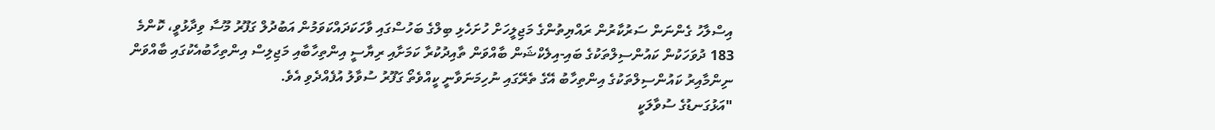އިސްލާހު ގެންނަން ސަރުކާރުން ރައްޔިތުންގެ މަޖިލީހަށް ހުށަހެޅި ބިލްގެ ބަހުސްގައި ވާހަކަދައްކަވަމުން އަބުދުލް ގަފޫރު މޫސާ ވިދާޅުވީ، ކޮންމެ 183 ދުވަހަކުން ކައުންސިލްތަކުގެ ބައި-އިލެކްޝަން ބާއްވަން ތާއިދުކުރާ ކަމަށާއި ރިޔާސީ އިންތިހާބާއި މަޖިލިސް އިންތިހާބުއެކުގައި ބާއްވަން ނިންމާއިރު ކައުންސިލްތަކުގެ އިންތިހާބު އޭގެ ތެރޭގައި ނުހިމަނަވާނީ ކީއްވެތޯ ގަފޫރު ސުވާލު އުފެއްދެވި އެވެ.
"އަޅުގަނޑުގެ ސުވާލަކީ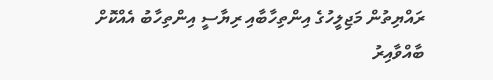ރައްޔިތުން މަޖިލީހުގެ އިންތިހާބާއި ރިޔާސީ އިންތިހާބު އެއްކޮށް ބާއްވާއިރު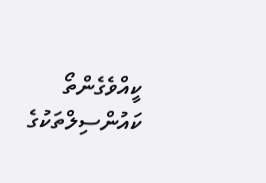ކީއްވެގެންތޯ ކައުންސިލްތަކުގެ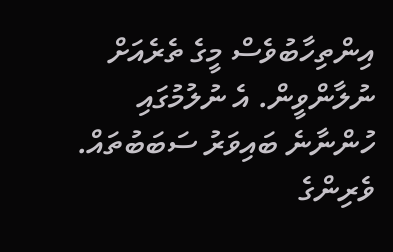އިންތިހާބުވެސް މީގެ ތެރެއަށް ނުލާންވީން. އެ ނުލުމުގައި ހުންނާނެ ބައިވަރު ސަބަބުތައް. ވެރިންގެ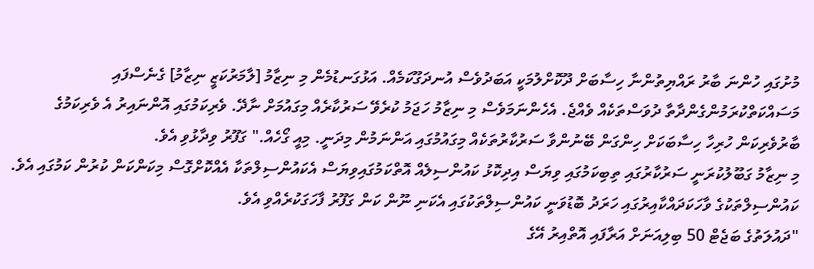މުށުގައި ހުންނަ ބާރު ރައްޔިތުންނާ ހިސާބަށް ދޫކޮށްލުމަކީ އަބަދުވެސް އުނދަގޫކަމެއް. އަޅުގަނޑުމެން މި ނިޒާމު [ލާމަރުކަޒީ ނިޒާމު] ގެނެސްފައި މަސައްކަތްކުރަމުންގެންދާތާ ދުވަސްތަކެއް ވެއްޖެ. އެހެންނަމަވެސް މި ނިޒާމު ހަޖަމު ކުރެވޭ ސަރުކާރެއް މިގައުމަށް ނާދޭ. ވެރިކަމުގައި އޮންނައިރު އެ ވެރިކަމުގެ ބާރުވެރިކަން ހުރިހާ ހިސާބަކަށް ހިންގަން ބޭނުންވާ ސަރުކާރުތަކެއް މިގައުމުގައި އަންނަމުން މިދަނީ. މިއީ ގޯހެއް." ގަފޫރު ވިދާޅުވި އެވެ.
މި ނިޒާމު ގަބޫލުކުރަނީ ސަރުކާރުގައި ތިބިކަމުގައި ވިޔަސް އިދިކޮޅު ކައުންސިލެއް އޮތްކަމުގައިވިޔަސް އެކައުންސިލްތަކާ އެއްކޮށްގޮސް މިކަންކަން ކުރުން ކަމުގައި އެވެ. ކައުންސިލްތަކުގެ ވާހަކަދައްކާއިރުގައި ހަރަދު ބޮޑުވަނީ ކައުންސިލްތަކުގައި އެކަނި ނޫން ކަން ގަފޫރު ފާހަގަކުރެއްވި އެވެ.
"ދައުލަތުގެ ބަޖެޓް 50 ބިލިއަނަށް އަރާފައި އޮތްއިރު އޭގެ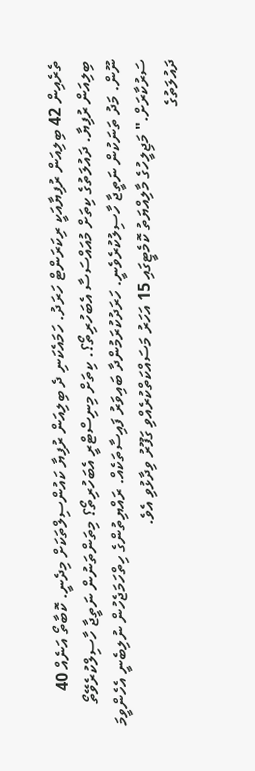ތެރެއިން 42 ބިލިއަން ރުފިޔާއަކީ ރިކަރަންޓް ހަރަދު. ހަމައެކަނި ދެ ބިލިއަން ރުފިޔާ ކައުންސިލްތަކަށް މިދެނީ. ކޮބާތޯ އަނެއް 40 ބިލިއަން ރުފިޔާ. ދައުލަތުގެ ކިތަށް މުއައްސަސާ އެބަހުރިތޯ؟. ކިތަށް މިނިސްޓްރީ އެބަހުރިތޯ؟ މިތަންތަނުން ނަތީޖާ ހާސިލްކުރެވޭތޯ ނޫން. މަދު ތަނަކުން ނަތީޖާ ހާސިލުކުރެވެނީ. ހަރަދުކުރަމުންދާ ބައިވަރު ފައިސާތަކެއް. ރައްޔިތުންގެ ހިތްހަމަޖެހުން ނުލިބެނީ އެހެންވީމަ ސަރުކާރަށް." މަޖިލީހުގެ މާލިއްޔަތު ކޮމެޓީގައި 15 އަހަރު މަސައްކަތްކުރެއްވި ގަފޫރު ވިދާޅުވި އެވެ.
ދައުލަތުގެ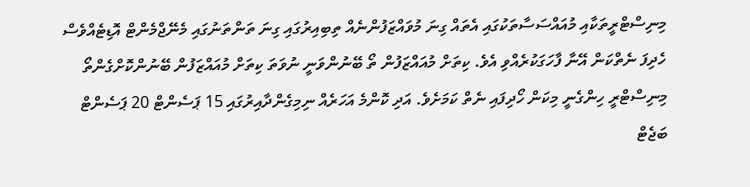މިނިސްޓްރީތަކާއި މުއައްސަސާތަކުގައި އެތައް ގިނަ މުވައްޒަފުންނެއް ތިބިއިރުގައި ގިނަ ތަންތަނުގައި މެނޭޖްމެންޓް އޮޑިޓެއްވެސް ހެދިފަ ނެތްކަން އޭނާ ފާހަގަކުރެއްވި އެވެ. ކިތަށް މުއައްޒަފުން ތޯ ބޭނުންވަނީ ނުވަތަ ކިތަށް މުއައްޒަފުން ބޭނުންކޮށްގެންތޯ މިނިސްޓްރީ ހިންގެނީ މިކަން ހޯދިފައި ނެތް ކަމަށެވެ. އަދި ކޮންމެ އަހަރެއް ނިމިގެންދާއިރުގައި 15 ޕަސެންޓް 20 ޕަސެންޓް ބަޖެޓް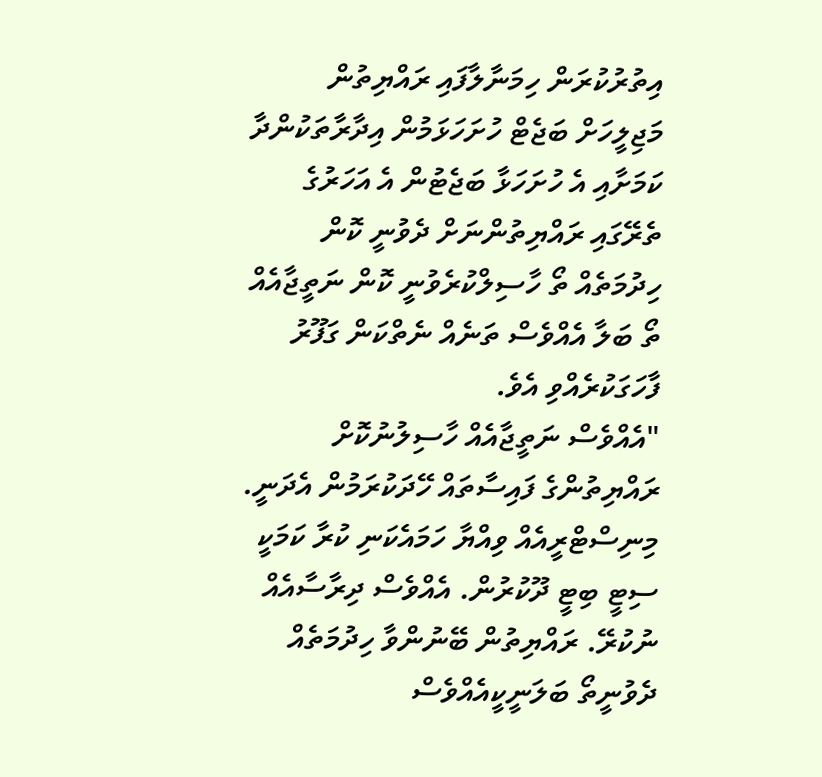އިތުރުކުރަން ހިމަނާލާފައި ރައްޔިތުން މަޖިލީހަށް ބަޖެޓް ހުށަހަޅަމުން އިދާރާތަކުންދާ ކަމަށާއި އެ ހުށަހަޅާ ބަޖެޓުން އެ އަހަރުގެ ތެރޭގައި ރައްޔިތުންނަށް ދެވުނީ ކޮން ހިދުމަތެއް ތޯ ހާސިލްކުރެވުނީ ކޮން ނަތީޖާއެއް ތޯ ބަލާ އެއްވެސް ތަނެއް ނެތްކަން ގަފޫރު ފާހަގަކުރެއްވި އެވެ.
"އެއްވެސް ނަތީޖާއެއް ހާސިލުނުކޮށް ރައްޔިތުންގެ ފައިސާތައް ހޭދަކުރަމުން އެދަނީ. މިނިސްޓްރީއެއް ވިއްޔާ ހަމައެކަނި ކުރާ ކަމަކީ ސިޓީ ބިޓީ ދޫކުރުން. އެއްވެސް ދިރާސާއެއް ނުކުރޭ. ރައްޔިތުން ބޭނުންވާ ހިދުމަތެއް ދެވުނީތޯ ބަލަނީކީއެއްވެސް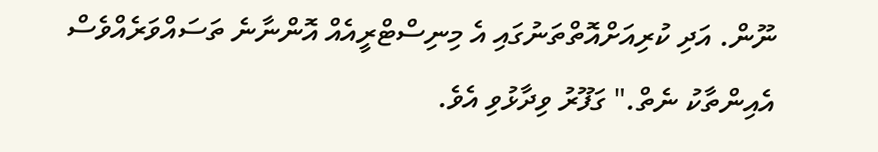ނޫން. އަދި ކުރިއަށްއޮތްތަނުގައި އެ މިނިސްޓްރީއެއް އޮންނާނެ ތަސައްވަރެއްވެސް އެއިންތާކު ނެތް." ގަފޫރު ވިދާޅުވި އެވެ.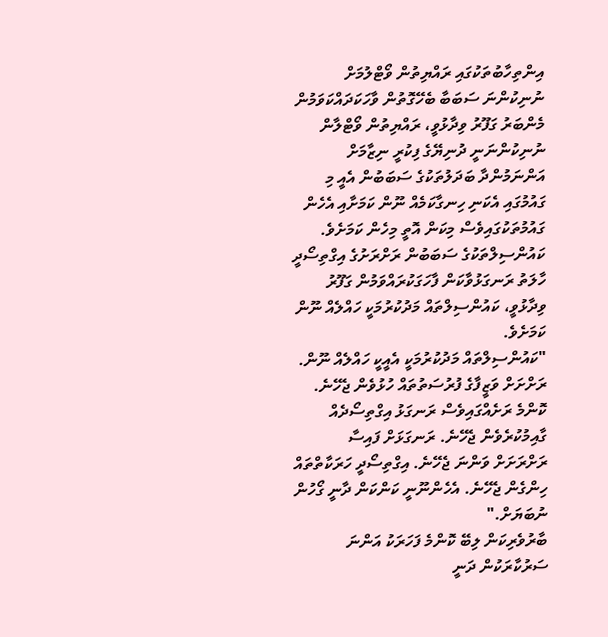އިންތިހާބުތަކުގައި ރައްޔިތުން ވޯޓްލުމަށް ނުނިކުންނަ ސަބަބާ ބެހޭގޮތުން ވާހަކަދައްކަވަމުން މެންބަރު ގަފޫރު ވިދާޅުވީ، ރައްޔިތުން ވޯޓްލާން ނުނިކުންނަނީ ދުނިޔޭގެ ފިކުރީ ނިޒާމަށް އަންނަމުންދާ ބަދަލުތަކުގެ ސަބަބުން އެއީ މި ގައުމުގައި އެކަނި ހިނގާކަމެއް ނޫން ކަމަށާއި އެހެން ގައުމުތަކުގައިވެސް މިކަން އޮތީ މިހެން ކަމަށެވެ.
ކައުންސިލްތަކުގެ ސަބަބުން ރަށްރަށުގެ އިގްތިސޯދީ ހާލަތު ރަނގަޅުވާކަން ފާހަގަކުރައްވަމުން ގަފޫރު ވިދާޅުވީ، ކައުންސިލްތައް މަދުކުރުމަކީ ހައްލެއް ނޫން ކަމަށެވެ.
"ކައުންސިލްތައް މަދުކުރުމަކީ އެއީކީ ހައްލެއް ނޫން. ރަށްށަށް ވަޒީފާގެ ފުރުސަތުތައް ހުޅުވެން ޖެހޭނެ. ކޮންމެ ރަށެއްގައިވެސް ރަނގަޅު އިގްތިސޯދެއް ގާއިމުކުރެވެން ޖެހޭނެ. ރަނގަޅަށް ފައިސާ ރަށްރަށަށް ވަންނަ ޖެހޭނެ. އިގްތިސޯދީ ހަރަކާތްތައް ހިންގެން ޖެހޭނެ. އެހެންނޫނީ ކަންކަން ދާނީ ގޯހުން ނުބަޔަށް."
ބާރުވެރިކަން ލިބޭ ކޮންމެ ފަހަރަކު އަންނަ ސަރުކާރަކުން ދަނީ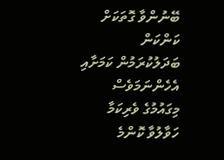ބޭނުންވާ ގޮތަކަށް ކަންކަން ބަދަލުކުރަމުން ކަމަށާއި އެހެންނަމަވެސް މިގައުމުގެ ވެރިކަމާ ހަވާލުވާ ކޮންމެ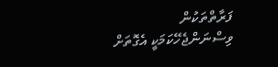ފަރާތްތަކުން ވިސްނަންޖެހޭކަމަކީ އެގޮތަށް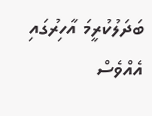ބަދަލުކުރީމަ އާހިރުގައި އެއްވެސް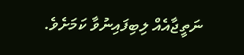ނަތީޖާއެއް ލިބިފައިނުވާ ކަމަށެވެ.